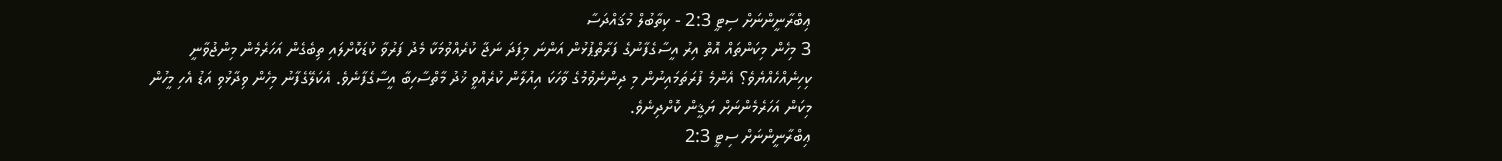ޢިބްރާނީންނަށް ސިޓީ 2:3 - ކިތާބުލް މުޤައްދަސާ
3 މިހެން މިކަންތައް އޮތް އިރު އީސާގެފާނުގެ ފަރާތްޕުޅުން އަންނަ މިފަދަ ނަޖާ ކުރެއްވުމަކާ މެދު ފަރުވާ ކުޑަކޮށްލައި ތިބެގެން އަހަރެމެން މިންޖުވާނީ ކިހިނެއްހެއްޔެވެ؟ އެންމެ ފުރަތަމައިނުން މި ދިންނެވުމުގެ ވާހަކަ އިއުލާން ކުރެއްވީ ޚުދު މާތްސާހިބާ އީސާގެފާނެވެ. އެކަލޭގެފާނު މިހެން ވިދާޅުވި އަޑު އެހި މީހުން މިކަން އަހަރެމެންނަށް ޔަޤީން ކޮށްދިނެވެ.
ޢިބްރާނީންނަށް ސިޓީ 2:3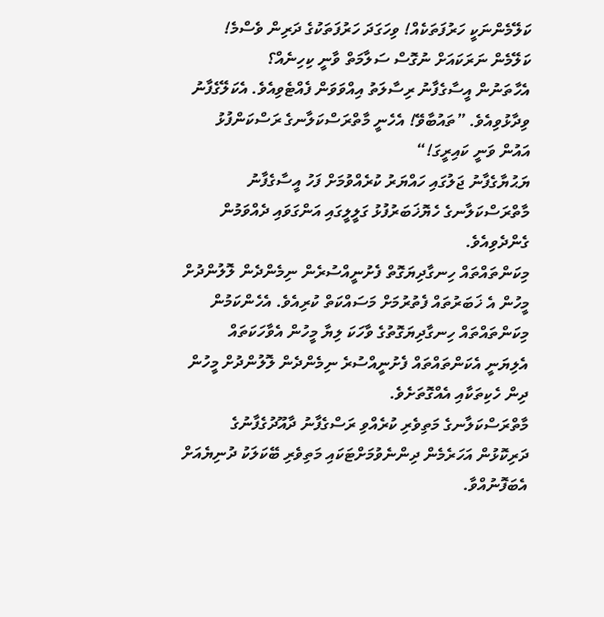ކަލޭމެންނަކީ ހަރުފަތަކެއް! ވިހަގަދަ ހަރުފަތަކުގެ ދަރިން ވެސްމެ! ކަލޭމެން ނަރަކައަށް ނުގޮސް ސަލާމަތް ވާނީ ކިހިނެއް؟
އެހާތަނުން އީސާގެފާނު ރިސާލަތު އިއްވަވަން ފެއްޓެވިއެވެ. އެކަލޭގެފާނު ވިދާޅުވިއެވެ. ”ތައުބާވޭ! އެހެނީ މާތްރަސްކަލާނގެ ރަސްކަންފުޅު އައުން ވަނީ ކައިރީގަ!“
ޔަޙުޔާގެފާނު ޖަލުގައި ހައްޔަރު ކުރެއްވުމަށް ފަހު އީސާގެފާނު މާތްރަސްކަލާނގެ ހެޔޮޚަބަރުފުޅު ގަލީލީގައި އަންގަވައި ދެއްވަމުން ގެންދެވިއެވެ.
މިކަންތައްތައް ހިނގާދިޔަގޮތް ފެށުނީއްސުރެން ނިމެންދެން ލޮލުންދުށް މީހުން އެ ޚަބަރުތައް ފެތުރުމަށް މަސައްކަތް ކުރިއެވެ. އެހެންކަމުން މިކަންތައްތައް ހިނގާދިޔަގޮތުގެ ވާހަކަ ލިޔާ މީހުން އެވާހަކަތައް އެލިޔަނީ އެކަންތައްތައް ފެށުނީއްސުރެ ނިމެންދެން ލޮލުންދުށް މީހުން ދިން ހެކިތަކާއި އެއްގޮތަށެވެ.
މާތްރަސްކަލާނގެ މަތިވެރި ކުރެއްވި ރަސްގެފާނު ދާއޫދުގެފާނުގެ ދަރިކޮޅުން އަހަރެމެން ދިންނެވުމަށްޓަކައި މަތިވެރި ބޭކަލަކު ދުނިޔެއަށް އެބަފޮނުއްވާ.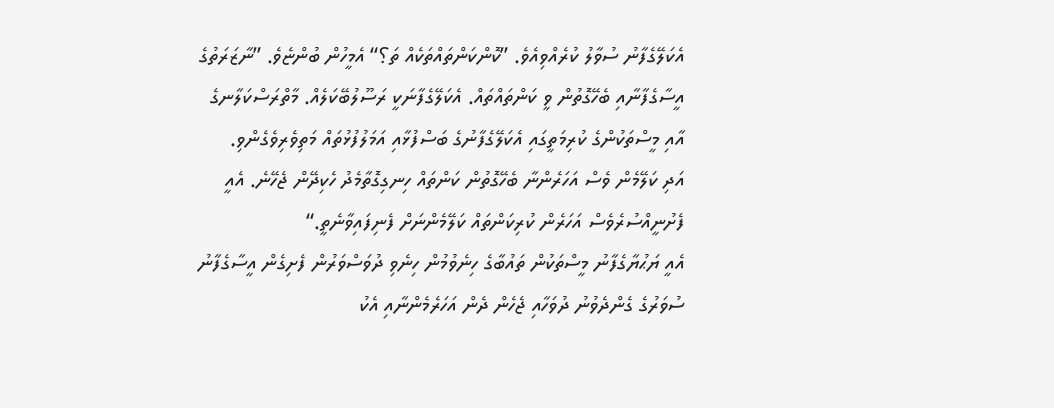އެކަލޭގެފާނު ސުވާލު ކުރެއްވިއެވެ. ”ކޮންކަންތައްތަކެއް ތަ؟“ އެމީހުން ބުންޏެވެ. ”ނާޒަރަތުގެ އީސާގެފާނާއި ބެހޭގޮތުން ވީ ކަންތައްތައް. އެކަލޭގެފާނަކީ ރަސޫލުބޭކަލެއް. މާތްރަސްކަލާނގެ އާއި މީސްތަކުންގެ ކުރިމަތީގައި އެކަލޭގެފާނުގެ ބަސްފުޅާއި އަމަލުފުޅުތައް މަތިވެރިވެގެންވި.
އަދި ކަލޭމެން ވެސް އަހަރެންނާ ބެހޭގޮތުން ކަންތައް ހިނގިގޮތާމެދު ހެކިދޭން ޖެހޭނެ. އެއީ ފެށުނީއްސުރެވެސް އަހަރެން ކުރިކަންތައް ކަލޭމެންނަށް ފެނިފައިވާނެތީ.“
އެއީ ޔަޙުޔާގެފާނު މީސްތަކުން ތައުބާގެ ހިނެވުމުން ހިނެވި ދުވަސްވަރުން ފެށިގެން އީސާގެފާނު ސުވަރުގެ ގެންދެވުނު ދުވަހާއި ޖެހެން ދެން އަހަރެމެންނާއި އެކު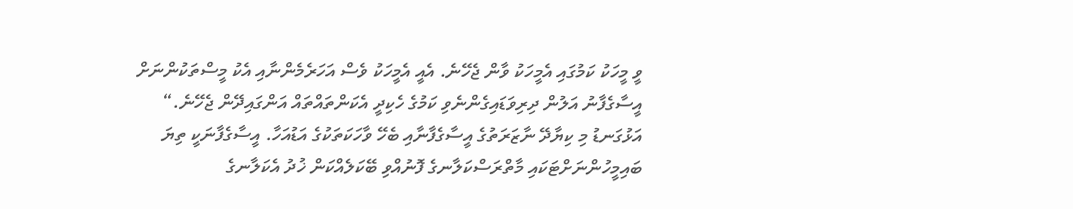ވީ މީހަކު ކަމުގައި އެމީހަކު ވާން ޖެހޭނެ. އެއީ އެމީހަކު ވެސް އަހަރެމެންނާއި އެކު މީސްތަކުންނަށް އީސާގެފާނު އަލުން ދިރިވަޑައިގެންނެވި ކަމުގެ ހެކިދީ އެކަންތައްތައް އަންގައިދޭން ޖެހޭނެ.“
އަޅުގަނޑު މި ކިޔާދޭ ނާޒަރަތުގެ އީސާގެފާނާއި ބެހޭ ވާހަކަތަކުގެ އަޑުއަހާ. އީސާގެފާނަކީ ތިޔަ ބައިމީހުންނަށްޓަކައި މާތްރަސްކަލާނގެ ފޮނުއްވި ބޭކަލެއްކަން ޚުދު އެކަލާނގެ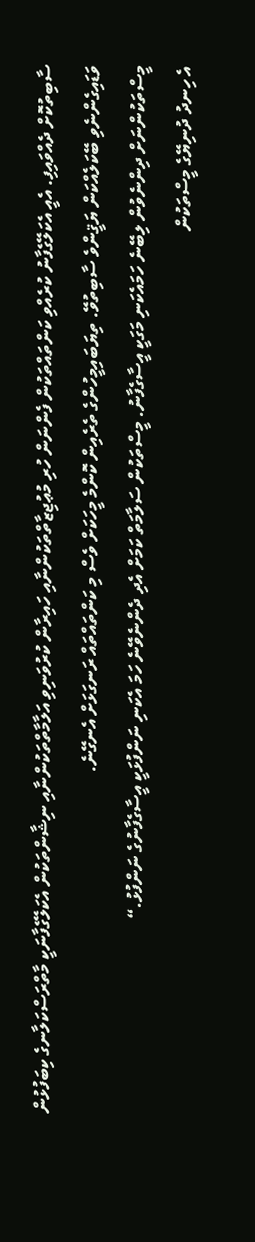ސާބިތުކޮށް ދެއްވައިފި. އެއީ އެކަލޭގެފާނު ކުރެއްވި ކަންތައްތަކުން ފެންނަން ހުރި މުޢުޖިޒާތްތަކުންނާއި ހައިރާން ކުރުވަނިވި އަލާމާތްތަކުންނާއި ނިޝާންތަކުން އެކަލޭގެފާނަކީ މާތްރަސްކަލާނގެ ކިބަފުޅުން ވަޑައިގެންނެވި ބޭކަލެއްކަން ޔަޤީންވެ ސާބިތުވޭ. ތިޔަބައިމީހުންގެ ތެރެއިން ކޮންމެ މީހަކަށް ވެސް މި ކަންތައްތައް ރަނގަޅަށް އެނގޭނެ.
މީސްތަކުންނަށް ދިންނެވުން ލިބޭނެ ހަމައެކަނި މަގަކީ އީސާގެފާނު. މީސްތަކުން ސަލާމަތް ކަމަށް އެދި ދެންނެވޭނެ ހަމަ އެކަނި ނަންފުޅަކީ އީސާގެފާނުގެ ނަންފުޅު.“
އެ ހިނދު ދުނިޔޭގެ މީސްތަކުން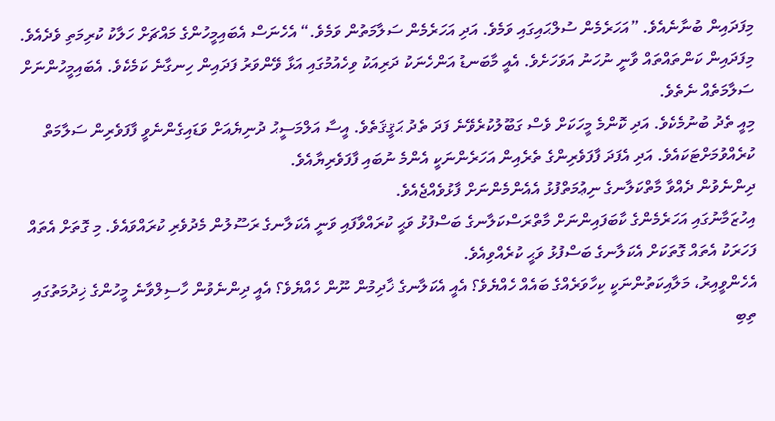މިފަދައިން ބުނާނެއެވެ. ”އަހަރެމެން ސުލްޙައިގައި ވަމެވެ. އަދި އަހަރެމެން ސަލާމަތުން ވަމެވެ.“ އެހެނަސް އެބައިމީހުންގެ މައްޗަށް ހަލާކު ކުރިމަތި ވެދެއެވެ. މިފަދައިން ކަންތައްތައް ވާނީ ނުހަނު އަވަހަށެވެ. އެއީ މާބަނޑު އަންހެނަކު ދަރިއަކު ވިހެއުމުގައި އަޅާ ވޭންވަރު ފަދައިން ހިނގާނެ ކަމެކެވެ. އެބައިމީހުންނަށް ސަލާމަތެއް ނެތެވެ.
މިއީ ތެދު ބުނުމެކެވެ. އަދި ކޮންމެ މީހަކަށް ވެސް ގަބޫލުކުރެވޭނެ ފަދަ ތެދު ޙަޤީޤަތެވެ. އީސާ އަލްމަސީޙު ދުނިޔެއަށް ވަޑައިގެންނެވީ ފާފަވެރިން ސަލާމަތް ކުރެއްވުމަށްޓަކައެވެ. އަދި އެފަދަ ފާފަވެރިންގެ ތެރެއިން އަހަރެންނަކީ އެންމެ ނުބައި ފާފަވެރިޔާއެވެ.
ދިންނެވުން ދެއްވާ މާތްކަލާނގެ ނިޢުމަތްފުޅު އެއެންމެންނަށް ފާޅުވެއްޖެއެވެ.
އިހުޒަމާނުގައި އަހަރެމެންގެ ކާބަފައިންނަށް މާތްރަސްކަލާނގެ ބަސްފުޅު ވަޙީ ކުރައްވާފައި ވަނީ އެކަލާނގެ ރަސޫލުން މެދުވެރި ކުރައްވައެވެ. މި ގޮތަށް އެތައް ފަހަރަކު އެތައް ގޮތަކަށް އެކަލާނގެ ބަސްފުޅު ވަޙީ ކުރެއްވިއެވެ.
އެހެންވީއިރު، މަލާއިކަތުންނަކީ ކިހާވަރެއްގެ ބައެއް ހެއްޔެވެ؟ އެއީ އެކަލާނގެ ޚާދިމުން ނޫން ހެއްޔެވެ؟ އެއީ ދިންނެވުން ހާސިލްވާނެ މީހުންގެ ޚިދުމަތުގައި ތިބި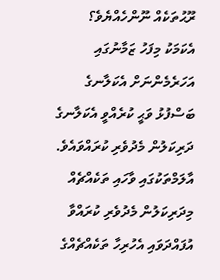ރޫޙުތަކެއް ނޫންހެއްޔެވެ؟
އެކަމަކު މިފަހު ޒަމާނުގައި އަހަރެމެންނަށް އެކަލާނގެ ބަސްފުޅު ވަޙީ ކުރެއްވީ އެކަލާނގެ ދަރިކަލުން މެދުވެރި ކުރައްވައެވެ. އާލަމްތަކުގައި ވާހައި ތަކެއްޗެއް މިދަރިކަލުން މެދުވެރި ކުރައްވާ އުފައްދަވައި އެހުރިހާ ތަކެއްޗެއްގެ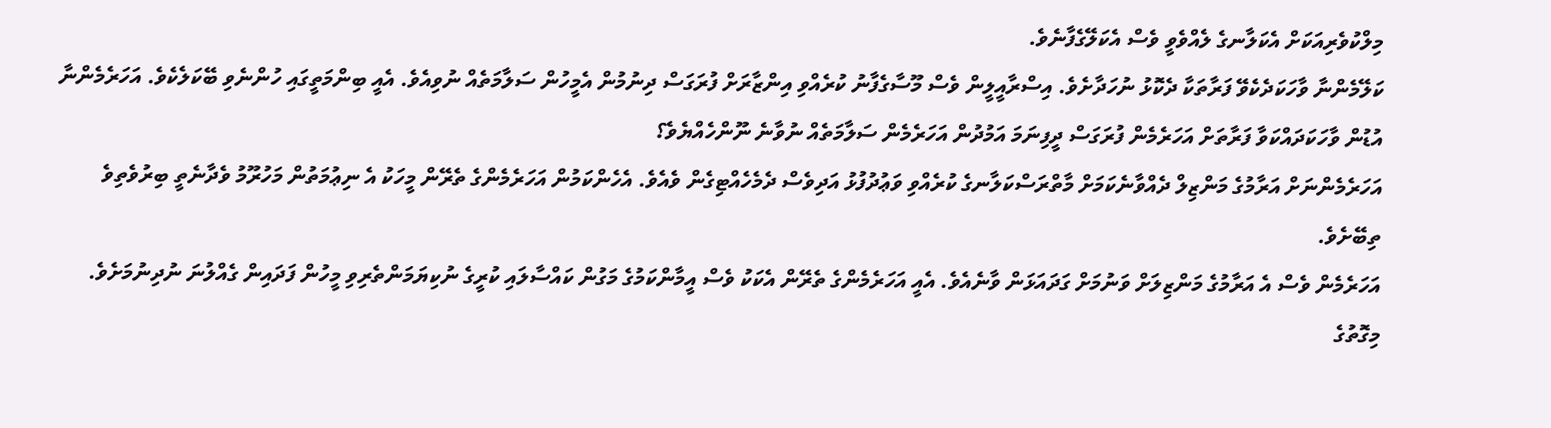މިލްކުވެރިއަކަށް އެކަލާނގެ ލެއްވެވީ ވެސް އެކަލޭގެފާނެވެ.
ކަލޭމެންނާ ވާހަކަދެކެވޭ ފަރާތަކާ ދެކޮޅު ނުހަދާށެވެ. އިސްރާއީލީން ވެސް މޫސާގެފާނު ކުރެއްވި އިންޒާރަށް ފުރަގަސް ދިނުމުން އެމީހުން ސަލާމަތެއް ނުވިއެވެ. އެއީ ބިންމަތީގައި ހުންނެވި ބޭކަލެކެވެ. އަހަރެމެންނާ އުޑުން ވާހަކަދައްކަވާ ފަރާތަށް އަހަރެމެން ފުރަގަސް ދީފިނަމަ އަމުދުން އަހަރެމެން ސަލާމަތެއް ނުވާނެ ނޫންހެއްޔެވެ؟
އަހަރެމެންނަށް އަރާމުގެ މަންޒިލް ދެއްވާނެކަމަށް މާތްރަސްކަލާނގެ ކުރެއްވި ވަޢުދުފުޅު އަދިވެސް ދެމެހެއްޓިގެން ވެއެވެ. އެހެންކަމުން އަހަރެމެންގެ ތެރޭން މީހަކު އެ ނިޢުމަތުން މަހުރޫމު ވެދާނެތީ ބިރުވެތިވެ ތިބޭށެވެ.
އަހަރެމެން ވެސް އެ އަރާމުގެ މަންޒިލަށް ވަނުމަށް ގަދައަޅަން ވާނެއެވެ. އެއީ އަހަރެމެންގެ ތެރޭން އެކަކު ވެސް އީމާންކަމުގެ މަގުން ކައްސާލައި ކުރީގެ ނުކިޔަމަންތެރިވި މީހުން ފަދައިން ގެއްލުނަ ނުދިނުމަށެވެ.
މިގޮތުގެ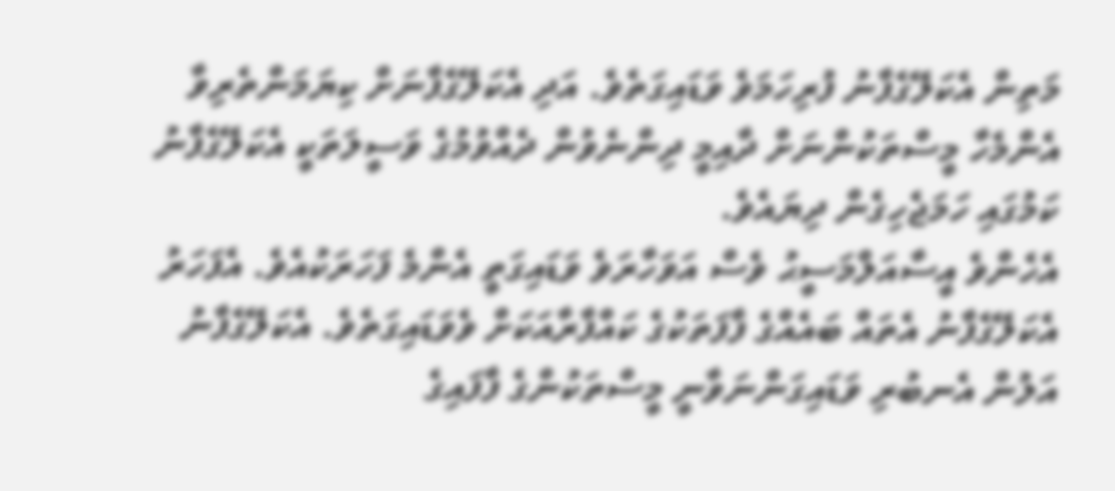މަތިން އެކަލޭގެފާނު ފުރިހަމަވެ ވަޑައިގަތެވެ. އަދި އެކަލޭގެފާނަށް ކިޔަމަންތެރިވާ އެންމެހާ މީސްތަކުންނަށް ދާއިމީ ދިންނެވުން ދެއްވުމުގެ ވަސީލަތަކީ އެކަލޭގެފާނު ކަމުގައި ހަމަޖެހިގެން ދިޔައެވެ.
އެހެންވެ އީސާއަލްމަސީޙު ވެސް އަވަހާރަވެ ވަޑައިގަތީ އެންމެ ފަހަރަކުއެވެ. އެފަހަރު އެކަލޭގެފާނު އެތައް ބައެއްގެ ފާފަތަކުގެ ކައްފާރާއަކަށް ވެވަޑައިގަތެވެ. އެކަލޭގެފާނު އަލުން އެނބުރި ވަޑައިގަންނަވާނީ މީސްތަކުންގެ ފާފައިގެ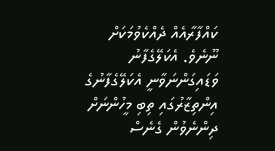ކައްފާރާއެއް ދެއްކެވުމަކަށް ނޫނެވެ. އެކަލޭގެފާނު ވަޑައިގަންނަވާނީ އެކަލޭގެފާނުގެ އިންތިޒާރުގައި ތިބި މީހުންނަށް ދިންނެވުން ގެނެސް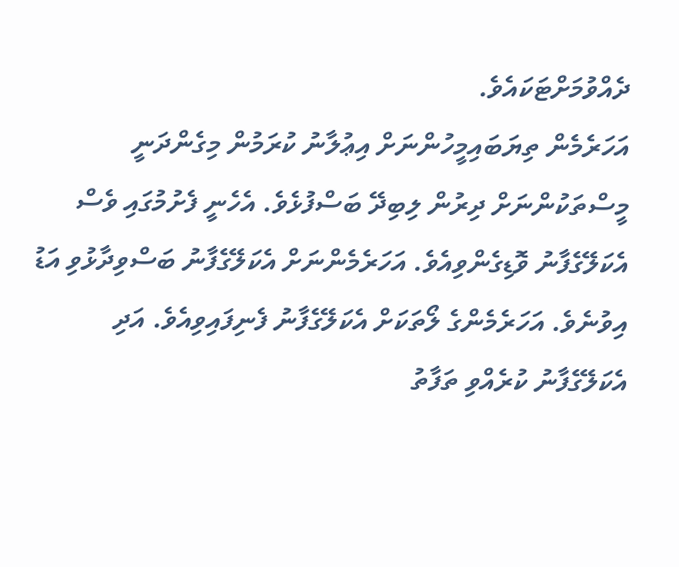ދެއްވުމަށްޓަކައެވެ.
އަހަރެމެން ތިޔަބައިމީހުންނަށް އިޢުލާނު ކުރަމުން މިގެންދަނީ މީސްތަކުންނަށް ދިރުން ލިބިދޭ ބަސްފުޅެވެ. އެހެނީ ފެށުމުގައި ވެސް އެކަލޭގެފާނު ވޮޑިގެންވިއެވެ. އަހަރެމެންނަށް އެކަލޭގެފާނު ބަސްވިދާޅުވި އަޑު އިވުނެވެ. އަހަރެމެންގެ ލޯތަކަށް އެކަލޭގެފާނު ފެނިފައިވިއެވެ. އަދި އެކަލޭގެފާނު ކުރެއްވި ތަފާތު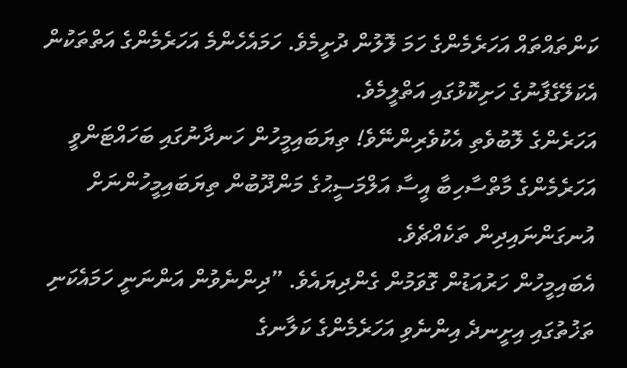ކަންތައްތައް އަހަރެމެންގެ ހަމަ ލޮލުން ދުށީމެވެ. ހަމައެހެންމެ އަހަރެމެންގެ އަތްތަކުން އެކަލޭގެފާނުގެ ހަށިކޮޅުގައި އަތްލީމެވެ.
އަހަރެންގެ ލޮބުވެތި އެކުވެރިންނޭވެ! ތިޔަބައިމީހުން ހަނދާނުގައި ބަހައްޓަންވީ އަހަރެމެންގެ މާތްސާހިބާ އީސާ އަލްމަސީޙުގެ މަންދޫބުން ތިޔަބައިމީހުންނަށް އުނގަންނައިދިން ތަކެއްޗެވެ.
އެބައިމީހުން ހަރުއަޑުން ގޮވަމުން ގެންދިޔައެވެ. ”ދިންނެވުން އަންނަނީ ހަމައެކަނި ތަޚުތުގައި އިށީނދެ އިންނެވި އަހަރެމެންގެ ކަލާނގެ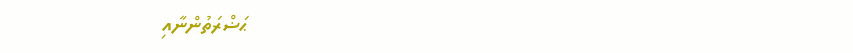ޙަޟްރަތުންނާއި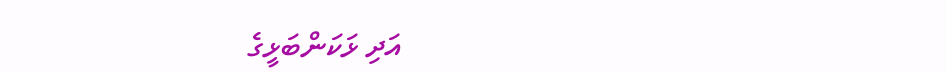އަދި ޅަކަންބަޅީގެ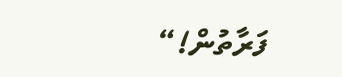ފަރާތުން!“